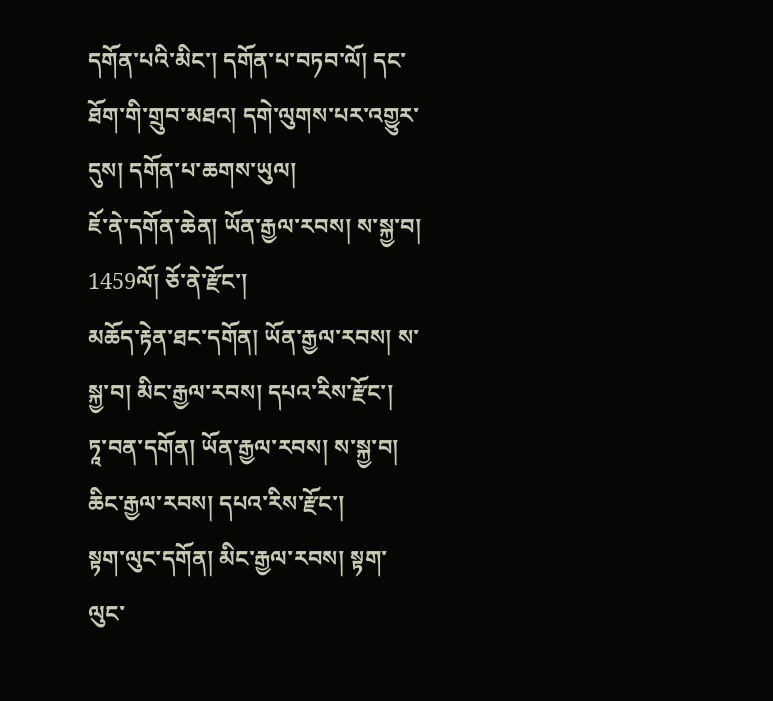དགོན་པའི་མིང་། དགོན་པ་བཏབ་ལོ། དང་ཐོག་གི་གྲུབ་མཐའ། དགེ་ལུགས་པར་འགྱུར་དུས། དགོན་པ་ཆགས་ཡུལ།
ཇོ་ནེ་དགོན་ཆེན། ཡོན་རྒྱལ་རབས། ས་སྐྱ་བ། 1459ལོ། ཅོ་ནེ་རྫོང་།
མཆོད་རྟེན་ཐང་དགོན། ཡོན་རྒྱལ་རབས། ས་སྐྱ་བ། མིང་རྒྱལ་རབས། དཔའ་རིས་རྫོང་།
ཏཱ་བན་དགོན། ཡོན་རྒྱལ་རབས། ས་སྐྱ་བ། ཆིང་རྒྱལ་རབས། དཔའ་རིས་རྫོང་།
སྟག་ལུང་དགོན། མིང་རྒྱལ་རབས། སྟག་ལུང་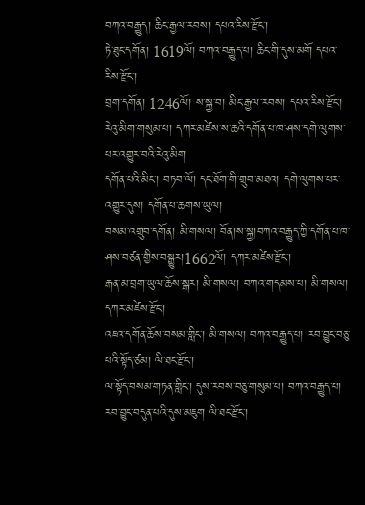བཀའ་བརྒྱུད། ཆིང་རྒྱལ་རབས། དཔའ་རིས་རྫོང་།
ཏེ་ཐུང་དགོན། 1619ལོ། བཀའ་བརྒྱུད་པ། ཆིང་གི་དུས་མགོ དཔའ་རིས་རྫོང་།
བྲག་དགོན། 1246ལོ། ས་སྐྱ་བ། མིང་རྒྱལ་རབས། དཔའ་རིས་རྫོང་།
རེའུ་མིག་གསུམ་པ། དཀར་མཛེས་ས་ཆའི་དགོན་པ་ཁ་ཤས་དགེ་ལུགས་པར་འགྱུར་བའི་རེའུ་མིག
དགོན་པའི་མིང་། བཏབ་ལོ། དང་ཐོག་གི་གྲུབ་མཐའ། དགེ་ལུགས་པར་འགྱུར་དུས། དགོན་པ་ཆགས་ཡུལ།
བསམ་འགྲུབ་དགོན། མི་གསལ། བོན།ས་སྐྱ།བཀའ་བརྒྱུད་ཀྱི་དགོན་པ་ཁ་ཤས་བཙན་གྱིས་བསྒྱུར།1662ལོ། དཀར་མཛེས་རྫོང་།
རྒན་མ་བྲག་ཡུལ་ཆོས་སྒར། མི་གསལ། བཀའ་གདམས་པ། མི་གསལ། དཀར་མཛེས་རྫོང་།
འཇའ་དགོན་ཆོས་བསམ་གླིང་། མི་གསལ། བཀའ་བརྒྱུད་པ། རབ་བྱུང་བཅུ་པའི་སྟོད་ཙམ། ལི་ཐང་རྫོང་།
ལ་སྟོད་བསམ་གཏན་གླིང་། དུས་རབས་བཅུ་གསུམ་པ། བཀའ་བརྒྱུད་པ། རབ་བྱུང་བདུན་པའི་དུས་མཇུག ལི་ཐང་རྫོང་།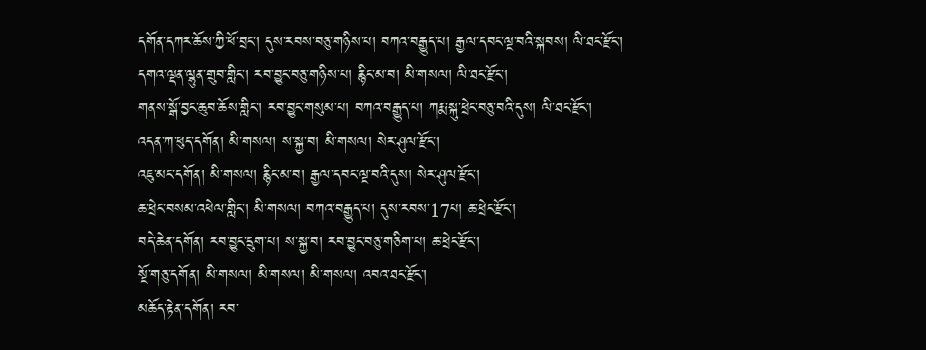དགོན་དཀར་ཆོས་ཀྱི་ཕོ་བྲང་། དུས་རབས་བཅུ་གཉིས་པ། བཀའ་བརྒྱུད་པ། རྒྱལ་དབང་ལྔ་བའི་སྐབས། ལི་ཐང་རྫོང་།
དགའ་ལྡན་ལྷུན་གྲུབ་གླིང་། རབ་བྱུང་བཅུ་གཉིས་པ། རྙིང་མ་བ། མི་གསལ། ལི་ཐང་རྫོང་།
གནས་སྒོ་བྱང་ཆུབ་ཆོས་གླིང་། རབ་བྱུང་གསུམ་པ། བཀའ་བརྒྱུད་པ། ཀརྨ་སྐུ་ཕྲེང་བཅུ་བའི་དུས། ལི་ཐང་རྫོང་།
འདན་ཀ་ཕུད་དགོན། མི་གསལ། ས་སྐྱ་བ། མི་གསལ། སེར་ཤུལ་རྫོང་།
འཇུ་མང་དགོན། མི་གསལ། རྙིང་མ་བ། རྒྱལ་དབང་ལྔ་བའི་དུས། སེར་ཤུལ་རྫོང་།
ཆ་ཕྲེང་བསམ་འཕེལ་གླིང་། མི་གསལ། བཀའ་བརྒྱུད་པ། དུས་རབས་17པ། ཆ་ཕྲེང་རྫོང་།
བདེ་ཆེན་དགོན། རབ་བྱུང་དྲུག་པ། ས་སྐྱ་བ། རབ་བྱུང་བཅུ་གཅིག་པ། ཆ་ཕྲེང་རྫོང་།
སྔོ་གཅུ་དགོན། མི་གསལ། མི་གསལ། མི་གསལ། འབའ་ཐང་རྫོང་།
མཆོད་རྟེན་དགོན། རབ་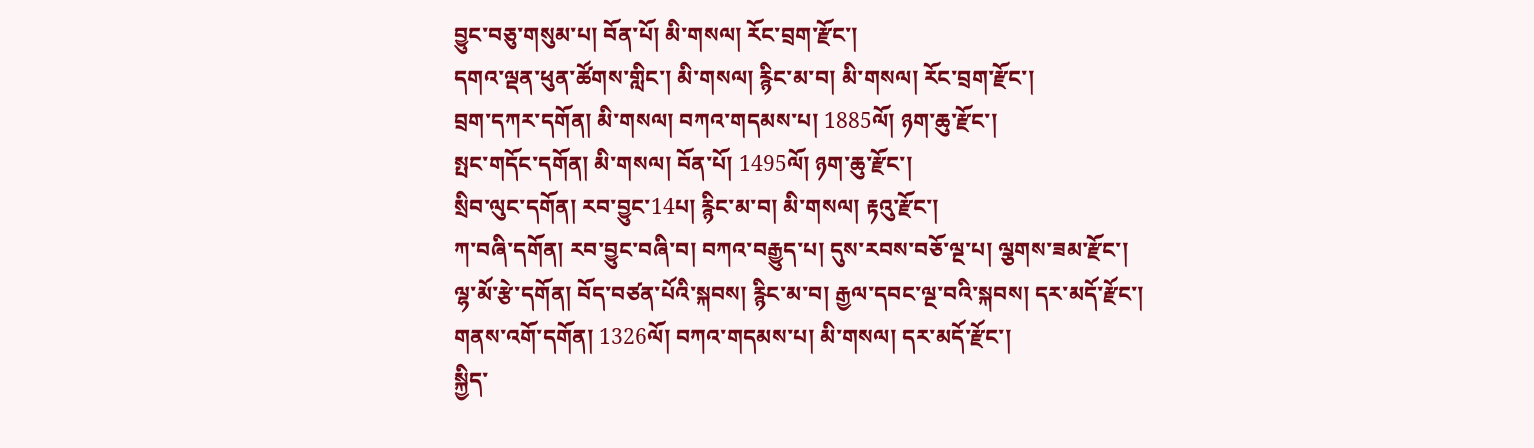བྱུང་བཅུ་གསུམ་པ། བོན་པོ། མི་གསལ། རོང་བྲག་རྫོང་།
དགའ་ལྡན་ཕུན་ཚོགས་གླིང་། མི་གསལ། རྙིང་མ་བ། མི་གསལ། རོང་བྲག་རྫོང་།
བྲག་དཀར་དགོན། མི་གསལ། བཀའ་གདམས་པ། 1885ལོ། ཉག་ཆུ་རྫོང་།
སྤང་གདོང་དགོན། མི་གསལ། བོན་པོ། 1495ལོ། ཉག་ཆུ་རྫོང་།
སྲིབ་ལུང་དགོན། རབ་བྱུང་14པ། རྙིང་མ་བ། མི་གསལ། རྟའུ་རྫོང་།
ཀ་བཞི་དགོན། རབ་བྱུང་བཞི་བ། བཀའ་བརྒྱུད་པ། དུས་རབས་བཅོ་ལྔ་པ། ལྕགས་ཟམ་རྫོང་།
ལྷ་མོ་རྩེ་དགོན། བོད་བཙན་པོའི་སྐབས། རྙིང་མ་བ། རྒྱལ་དབང་ལྔ་བའི་སྐབས། དར་མདོ་རྫོང་།
གནས་འགོ་དགོན། 1326ལོ། བཀའ་གདམས་པ། མི་གསལ། དར་མདོ་རྫོང་།
སྐྱིད་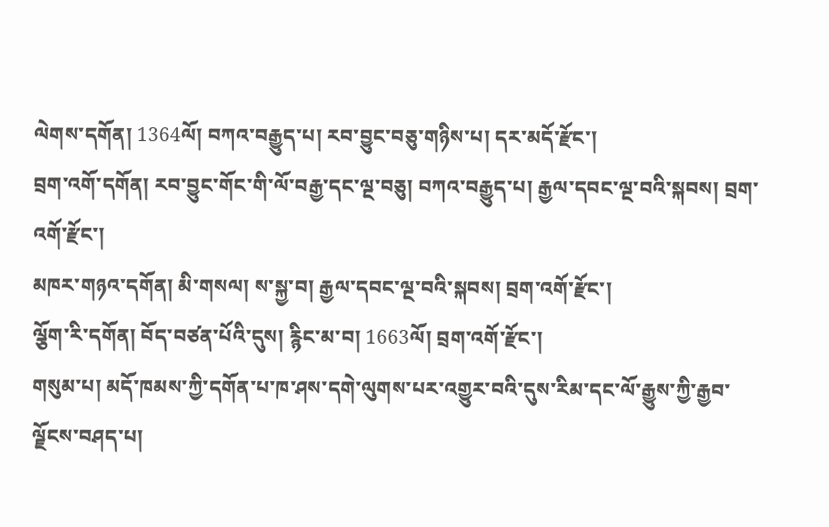ལེགས་དགོན། 1364ལོ། བཀའ་བརྒྱུད་པ། རབ་བྱུང་བཅུ་གཉིས་པ། དར་མདོ་རྫོང་།
བྲག་འགོ་དགོན། རབ་བྱུང་གོང་གི་ལོ་བརྒྱ་དང་ལྔ་བཅུ། བཀའ་བརྒྱུད་པ། རྒྱལ་དབང་ལྔ་བའི་སྐབས། བྲག་འགོ་རྫོང་།
མཁར་གཉའ་དགོན། མི་གསལ། ས་སྐྱ་བ། རྒྱལ་དབང་ལྔ་བའི་སྐབས། བྲག་འགོ་རྫོང་།
ལྕོག་རི་དགོན། བོད་བཙན་པོའི་དུས། རྙིང་མ་བ། 1663ལོ། བྲག་འགོ་རྫོང་།
གསུམ་པ། མདོ་ཁམས་ཀྱི་དགོན་པ་ཁ་ཤས་དགེ་ལུགས་པར་འགྱུར་བའི་དུས་རིམ་དང་ལོ་རྒྱུས་ཀྱི་རྒྱབ་ལྗོངས་བཤད་པ།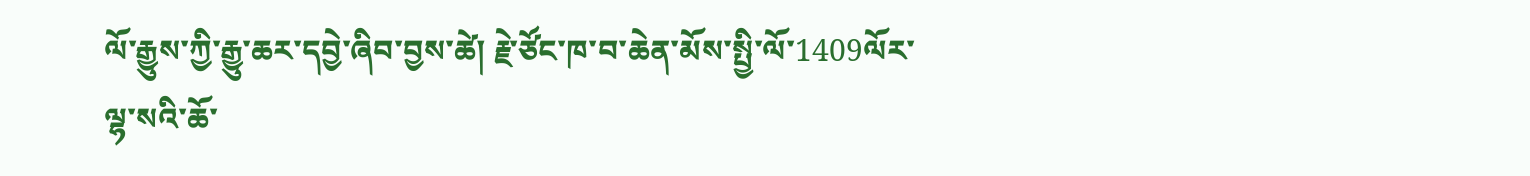ལོ་རྒྱུས་ཀྱི་རྒྱུ་ཆར་དབྱེ་ཞིབ་བྱས་ཚེ། རྗེ་ཙོང་ཁ་བ་ཆེན་མོས་སྤྱི་ལོ་1409ལོར་ལྷ་སའི་ཆོ་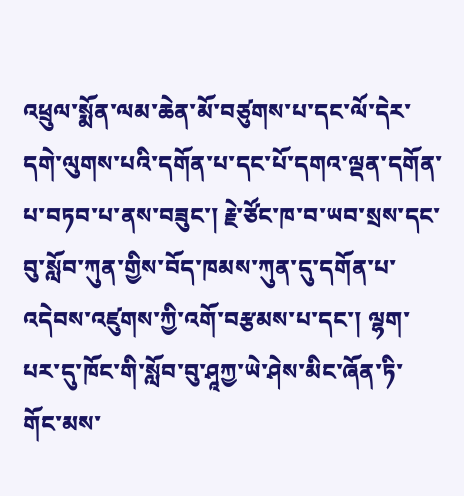འཕྲུལ་སྨོན་ལམ་ཆེན་མོ་བཙུགས་པ་དང་ལོ་དེར་དགེ་ལུགས་པའི་དགོན་པ་དང་པོ་དགའ་ལྡན་དགོན་པ་བཏབ་པ་ནས་བཟུང་། རྗེ་ཙོང་ཁ་བ་ཡབ་སྲས་དང་བུ་སློབ་ཀུན་གྱིས་བོད་ཁམས་ཀུན་དུ་དགོན་པ་འདེབས་འཛུགས་ཀྱི་འགོ་བརྩམས་པ་དང་། ལྷག་པར་དུ་ཁོང་གི་སློབ་བུ་ཤཱཀྱ་ཡེ་ཤེས་མིང་ཞོན་ཏི་གོང་མས་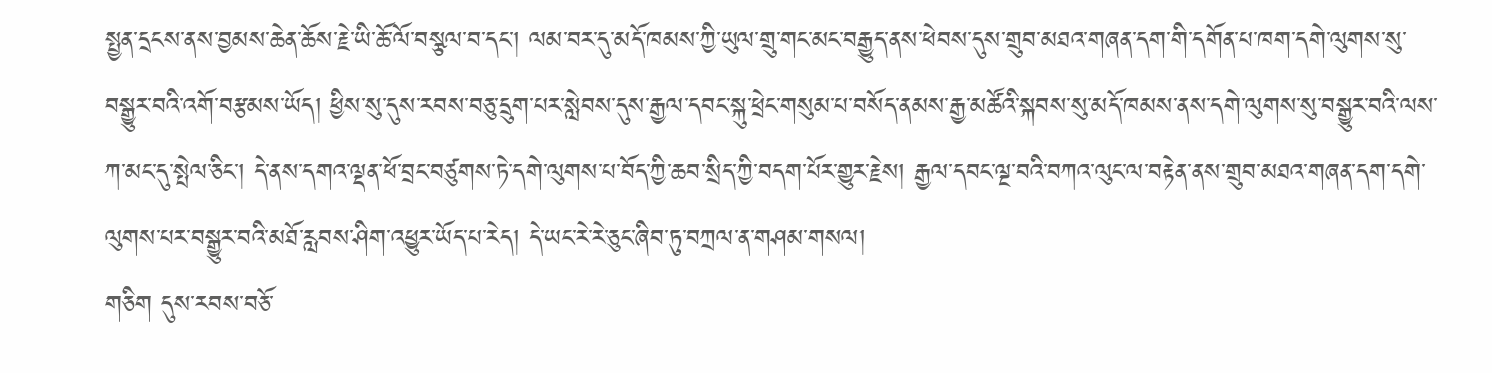སྤྱན་དྲངས་ནས་བྱམས་ཆེན་ཆོས་རྗེ་ཡི་ཆོ་ལོ་བསྩལ་བ་དང་། ལམ་བར་དུ་མདོ་ཁམས་ཀྱི་ཡུལ་གྲུ་གང་མང་བརྒྱུད་ནས་ཕེབས་དུས་གྲུབ་མཐའ་གཞན་དག་གི་དགོན་པ་ཁག་དགེ་ལུགས་སུ་བསྒྱུར་བའི་འགོ་བརྩམས་ཡོད། ཕྱིས་སུ་དུས་རབས་བཅུ་དྲུག་པར་སླེབས་དུས་རྒྱལ་དབང་སྐུ་ཕྲེང་གསུམ་པ་བསོད་ནམས་རྒྱ་མཚོའི་སྐབས་སུ་མདོ་ཁམས་ནས་དགེ་ལུགས་སུ་བསྒྱུར་བའི་ལས་ཀ་མང་དུ་སྤེལ་ཅིང་། དེ་ནས་དགའ་ལྡན་ཕོ་བྲང་བཙུགས་ཏེ་དགེ་ལུགས་པ་བོད་ཀྱི་ཆབ་སྲིད་ཀྱི་བདག་པོར་གྱུར་རྗེས། རྒྱལ་དབང་ལྔ་བའི་བཀའ་ལུང་ལ་བརྟེན་ནས་གྲུབ་མཐའ་གཞན་དག་དགེ་ལུགས་པར་བསྒྱུར་བའི་མཐོ་རླབས་ཤིག་འཕྱུར་ཡོད་པ་རེད། དེ་ཡང་རེ་རེ་ཅུང་ཞིབ་ཏུ་བཀྲལ་ན་གཤམ་གསལ།
གཅིག དུས་རབས་བཅོ་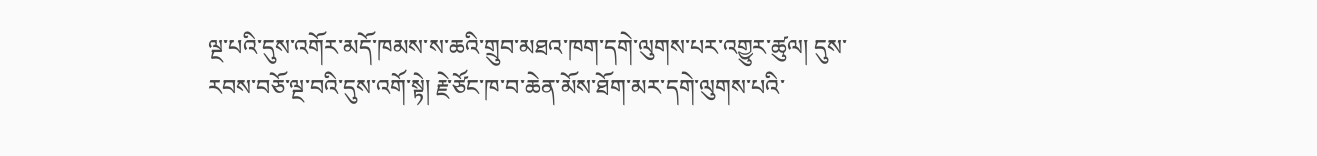ལྔ་པའི་དུས་འགོར་མདོ་ཁམས་ས་ཆའི་གྲུབ་མཐའ་ཁག་དགེ་ལུགས་པར་འགྱུར་ཚུལ། དུས་རབས་བཅོ་ལྔ་བའི་དུས་འགོ་སྟེ། རྗེ་ཙོང་ཁ་བ་ཆེན་མོས་ཐོག་མར་དགེ་ལུགས་པའི་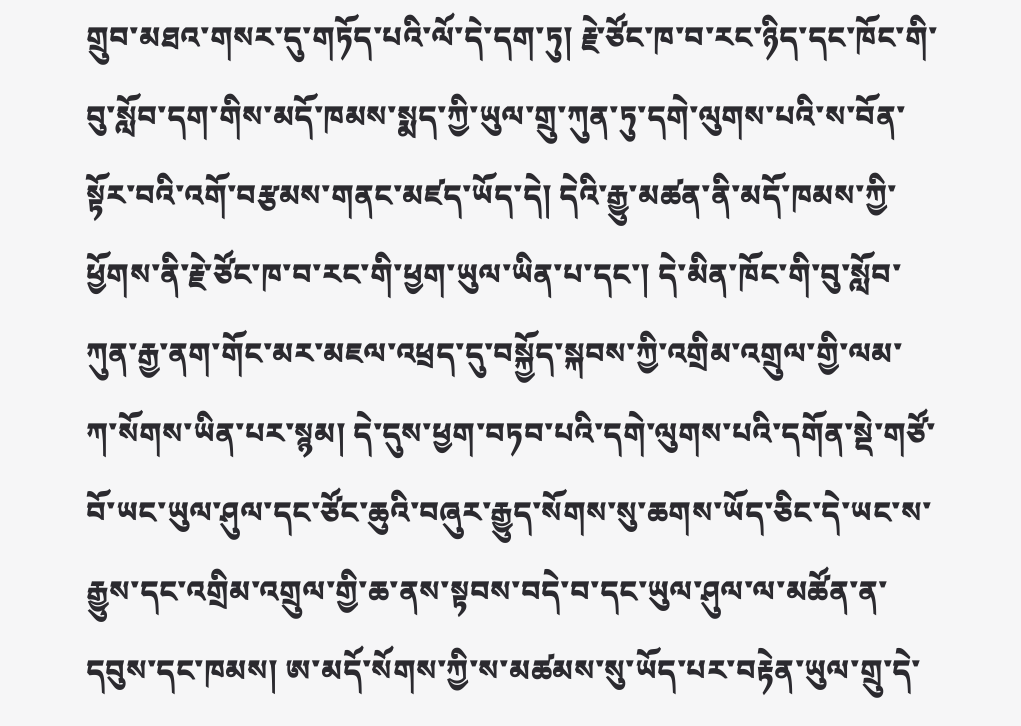གྲུབ་མཐའ་གསར་དུ་གཏོད་པའི་ལོ་དེ་དག་ཏུ། རྗེ་ཙོང་ཁ་བ་རང་ཉིད་དང་ཁོང་གི་བུ་སློབ་དག་གིས་མདོ་ཁམས་སྨད་ཀྱི་ཡུལ་གྲུ་ཀུན་ཏུ་དགེ་ལུགས་པའི་ས་བོན་སྟོར་བའི་འགོ་བརྩམས་གནང་མཛད་ཡོད་དེ། དེའི་རྒྱུ་མཚན་ནི་མདོ་ཁམས་ཀྱི་ཕྱོགས་ནི་རྗེ་ཙོང་ཁ་བ་རང་གི་ཕྱག་ཡུལ་ཡིན་པ་དང་། དེ་མིན་ཁོང་གི་བུ་སློབ་ཀུན་རྒྱ་ནག་གོང་མར་མཇལ་འཕྲད་དུ་བསྐྱོད་སྐབས་ཀྱི་འགྲིམ་འགྲུལ་གྱི་ལམ་ཀ་སོགས་ཡིན་པར་སྙམ། དེ་དུས་ཕྱག་བཏབ་པའི་དགེ་ལུགས་པའི་དགོན་སྡེ་གཙོ་བོ་ཡང་ཡུལ་ཤུལ་དང་ཙོང་ཆུའི་བཞུར་རྒྱུད་སོགས་སུ་ཆགས་ཡོད་ཅིང་དེ་ཡང་ས་རྒྱུས་དང་འགྲིམ་འགྲུལ་གྱི་ཆ་ནས་སྟབས་བདེ་བ་དང་ཡུལ་ཤུལ་ལ་མཚོན་ན་དབུས་དང་ཁམས། ཨ་མདོ་སོགས་ཀྱི་ས་མཚམས་སུ་ཡོད་པར་བརྟེན་ཡུལ་གྲུ་དེ་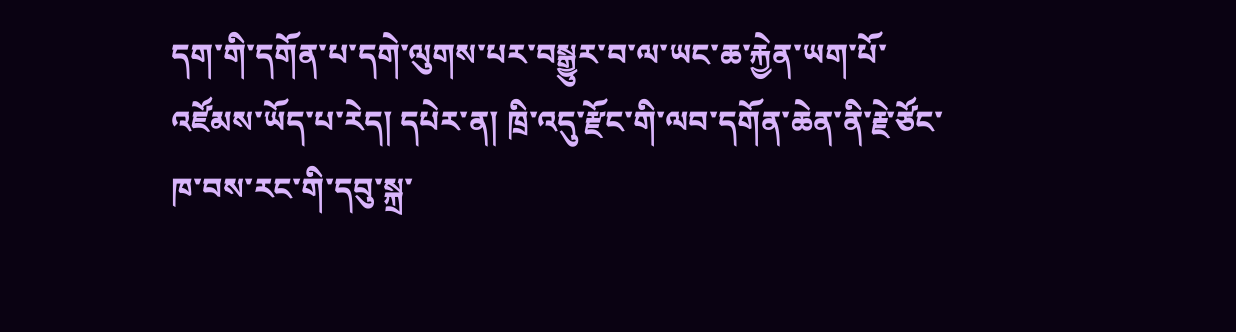དག་གི་དགོན་པ་དགེ་ལུགས་པར་བསྒྱུར་བ་ལ་ཡང་ཆ་རྐྱེན་ཡག་པོ་འཛོམས་ཡོད་པ་རེད། དཔེར་ན། ཁྲི་འདུ་རྫོང་གི་ལབ་དགོན་ཆེན་ནི་རྗེ་ཙོང་ཁ་བས་རང་གི་དབུ་སྐྲ་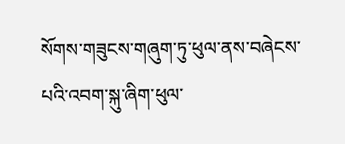སོགས་གཟུངས་གཞུག་ཏུ་ཕུལ་ནས་བཞེངས་པའི་འབག་སྐུ་ཞིག་ཕུལ་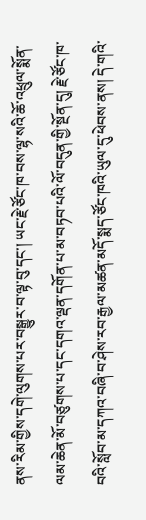ནས་རིམ་གྱིས་དགེ་ལུགས་པར་བསྒྱུར་བ་ལྟ་བུ་དང་། ཡང་རྗེ་ཙོང་ཁ་བས་ལྷ་སའི་ཆོ་འཕྲུལ་སྨོན་ལམ་ཆེན་མོ་བཙུགས་པ་དང་དགའ་ལྡན་དགོན་པ་མ་བཏབ་པའི་ལོ་བདུན་གྱི་སྔོན་དུ། རྗེ་ཙོང་ཁ་བའི་སློབ་མ་དཀའ་བཞི་བ་ཤེས་རབ་རྒྱལ་མཚན་མདོ་སྨད་ཙོང་ཁའི་ཡུལ་དུ་ཕེབས་ནས། དེ་གའི་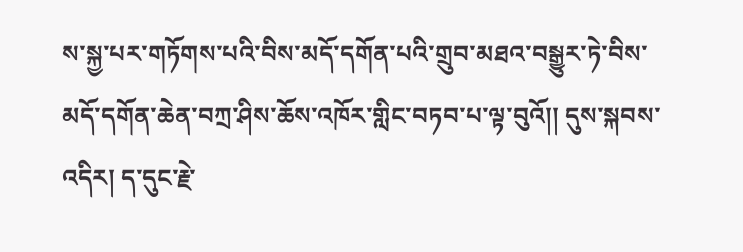ས་སྐྱ་པར་གཏོགས་པའི་བིས་མདོ་དགོན་པའི་གྲུབ་མཐའ་བསྒྱུར་ཏེ་བིས་མདོ་དགོན་ཆེན་བཀྲ་ཤིས་ཆོས་འཁོར་གླིང་བཏབ་པ་ལྟ་བུའོ།། དུས་སྐབས་འདིར། ད་དུང་རྗེ་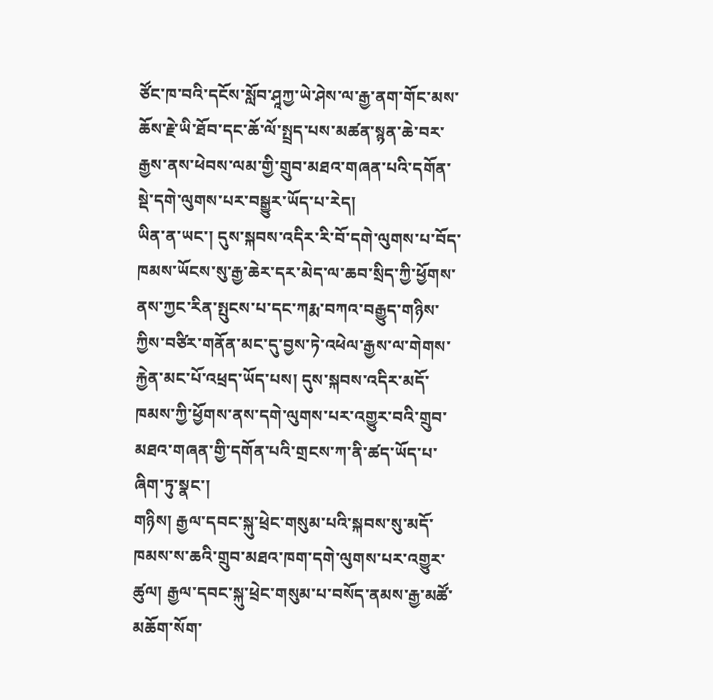ཙོང་ཁ་བའི་དངོས་སློབ་ཤཱཀྱ་ཡེ་ཤེས་ལ་རྒྱ་ནག་གོང་མས་ཆོས་རྗེ་ཡི་ཐོབ་དང་ཆོ་ལོ་སྤྲད་པས་མཚན་སྙན་ཆེ་བར་རྒྱས་ནས་ཕེབས་ལམ་གྱི་གྲུབ་མཐའ་གཞན་པའི་དགོན་སྡེ་དགེ་ལུགས་པར་བསྒྱུར་ཡོད་པ་རེད།
ཡིན་ན་ཡང་། དུས་སྐབས་འདིར་རི་བོ་དགེ་ལུགས་པ་བོད་ཁམས་ཡོངས་སུ་རྒྱ་ཆེར་དར་མེད་ལ་ཆབ་སྲིད་ཀྱི་ཕྱོགས་ནས་ཀྱང་རིན་སྤུངས་པ་དང་ཀརྨ་བཀའ་བརྒྱུད་གཉིས་ཀྱིས་བཙིར་གནོན་མང་དུ་བྱས་ཏེ་འཕེལ་རྒྱས་ལ་གེགས་རྐྱེན་མང་པོ་འཕྲད་ཡོད་པས། དུས་སྐབས་འདིར་མདོ་ཁམས་ཀྱི་ཕྱོགས་ནས་དགེ་ལུགས་པར་འགྱུར་བའི་གྲུབ་མཐའ་གཞན་གྱི་དགོན་པའི་གྲངས་ཀ་ནི་ཚད་ཡོད་པ་ཞིག་ཏུ་སྣང་།
གཉིས། རྒྱལ་དབང་སྐུ་ཕྲེང་གསུམ་པའི་སྐབས་སུ་མདོ་ཁམས་ས་ཆའི་གྲུབ་མཐའ་ཁག་དགེ་ལུགས་པར་འགྱུར་ཚུལ། རྒྱལ་དབང་སྐུ་ཕྲེང་གསུམ་པ་བསོད་ནམས་རྒྱ་མཚོ་མཆོག་སོག་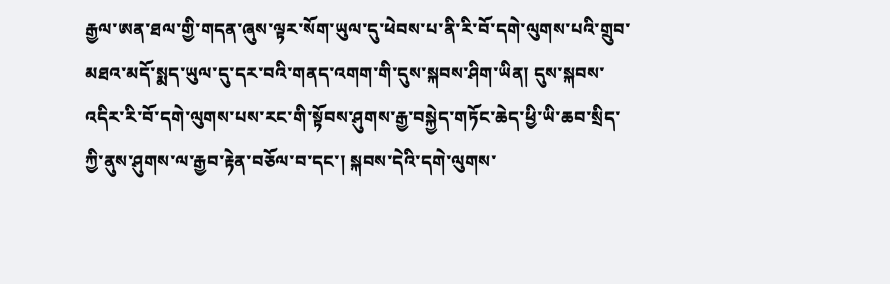རྒྱལ་ཨན་ཐལ་གྱི་གདན་ཞུས་ལྟར་སོག་ཡུལ་དུ་ཕེབས་པ་ནི་རི་བོ་དགེ་ལུགས་པའི་གྲུབ་མཐའ་མདོ་སྨད་ཡུལ་དུ་དར་བའི་གནད་འགག་གི་དུས་སྐབས་ཤིག་ཡིན། དུས་སྐབས་འདིར་རི་བོ་དགེ་ལུགས་པས་རང་གི་སྟོབས་ཤུགས་རྒྱ་བསྐྱེད་གཏོང་ཆེད་ཕྱི་ཡི་ཆབ་སྲིད་ཀྱི་ནུས་ཤུགས་ལ་རྒྱབ་རྟེན་བཅོལ་བ་དང་། སྐབས་དེའི་དགེ་ལུགས་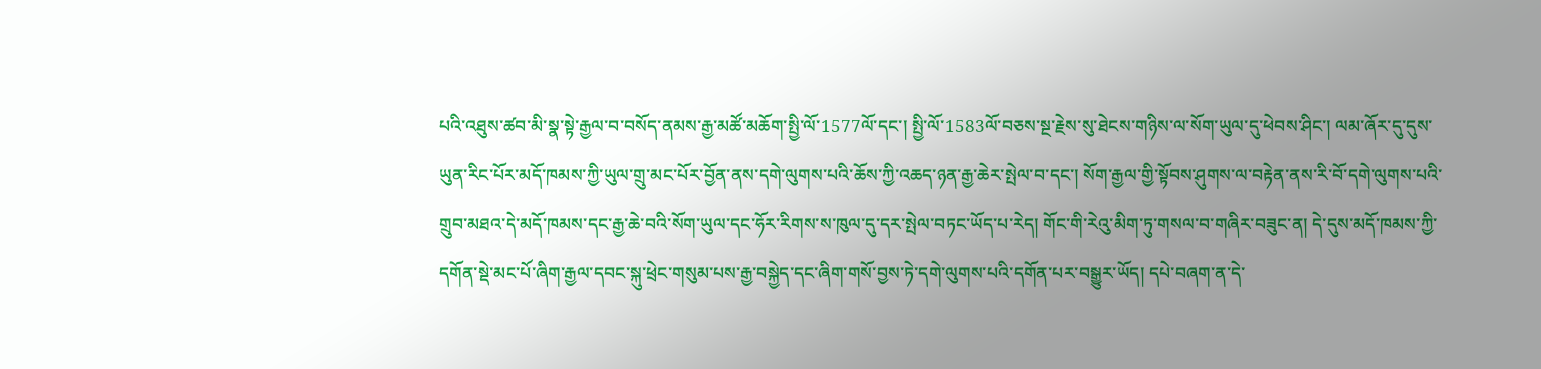པའི་འཐུས་ཚབ་མི་སྣ་སྟེ་རྒྱལ་བ་བསོད་ནམས་རྒྱ་མཚོ་མཆོག་སྤྱི་ལོ་1577ལོ་དང་། སྤྱི་ལོ་1583ལོ་བཅས་སྔ་རྗེས་སུ་ཐེངས་གཉིས་ལ་སོག་ཡུལ་དུ་ཕེབས་ཤིང་། ལམ་ཞོར་དུ་དུས་ཡུན་རིང་པོར་མདོ་ཁམས་ཀྱི་ཡུལ་གྲུ་མང་པོར་བྱོན་ནས་དགེ་ལུགས་པའི་ཆོས་ཀྱི་འཆད་ཉན་རྒྱ་ཆེར་སྤེལ་བ་དང་། སོག་རྒྱལ་གྱི་སྟོབས་ཤུགས་ལ་བརྟེན་ནས་རི་བོ་དགེ་ལུགས་པའི་གྲུབ་མཐའ་དེ་མདོ་ཁམས་དང་རྒྱ་ཆེ་བའི་སོག་ཡུལ་དང་ཧོར་རིགས་ས་ཁུལ་དུ་དར་སྤེལ་བཏང་ཡོད་པ་རེད། གོང་གི་རེའུ་མིག་ཏུ་གསལ་བ་གཞིར་བཟུང་ན། དེ་དུས་མདོ་ཁམས་ཀྱི་དགོན་སྡེ་མང་པོ་ཞིག་རྒྱལ་དབང་སྐུ་ཕྲེང་གསུམ་པས་རྒྱ་བསྐྱེད་དང་ཞིག་གསོ་བྱས་ཏེ་དགེ་ལུགས་པའི་དགོན་པར་བསྒྱུར་ཡོད། དཔེ་བཞག་ན་དེ་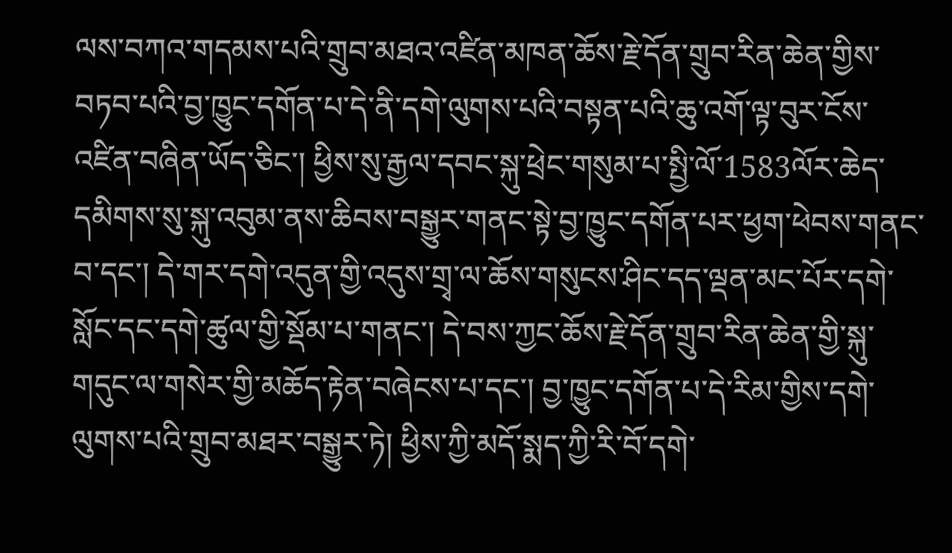ལས་བཀའ་གདམས་པའི་གྲུབ་མཐའ་འཛིན་མཁན་ཆོས་རྗེ་དོན་གྲུབ་རིན་ཆེན་གྱིས་བཏབ་པའི་བྱ་ཁྱུང་དགོན་པ་དེ་ནི་དགེ་ལུགས་པའི་བསྟན་པའི་ཆུ་འགོ་ལྟ་བུར་ངོས་འཛིན་བཞིན་ཡོད་ཅིང་། ཕྱིས་སུ་རྒྱལ་དབང་སྐུ་ཕྲེང་གསུམ་པ་སྤྱི་ལོ་1583ལོར་ཆེད་དམིགས་སུ་སྐུ་འབུམ་ནས་ཆིབས་བསྒྱུར་གནང་སྟེ་བྱ་ཁྱུང་དགོན་པར་ཕྱག་ཕེབས་གནང་བ་དང་། དེ་གར་དགེ་འདུན་གྱི་འདུས་གྲྭ་ལ་ཆོས་གསུངས་ཤིང་དད་ལྡན་མང་པོར་དགེ་སློང་དང་དགེ་ཚུལ་གྱི་སྡོམ་པ་གནང་། དེ་བས་ཀྱང་ཆོས་རྗེ་དོན་གྲུབ་རིན་ཆེན་གྱི་སྐུ་གདུང་ལ་གསེར་གྱི་མཆོད་རྟེན་བཞེངས་པ་དང་། བྱ་ཁྱུང་དགོན་པ་དེ་རིམ་གྱིས་དགེ་ལུགས་པའི་གྲུབ་མཐར་བསྒྱུར་ཏེ། ཕྱིས་ཀྱི་མདོ་སྨད་ཀྱི་རི་བོ་དགེ་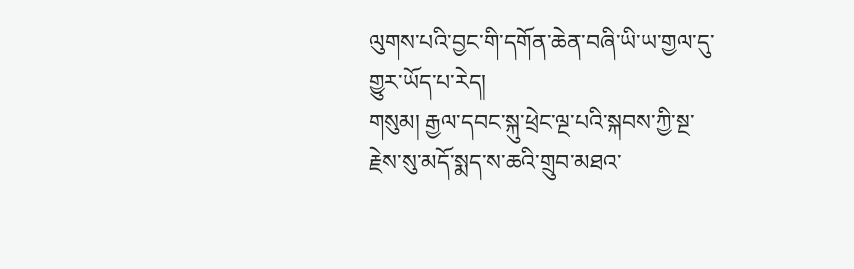ལུགས་པའི་བྱང་གི་དགོན་ཆེན་བཞི་ཡི་ཡ་གྱལ་དུ་གྱུར་ཡོད་པ་རེད།
གསུམ། རྒྱལ་དབང་སྐུ་ཕྲེང་ལྔ་པའི་སྐབས་ཀྱི་སྔ་རྗེས་སུ་མདོ་སྨད་ས་ཆའི་གྲུབ་མཐའ་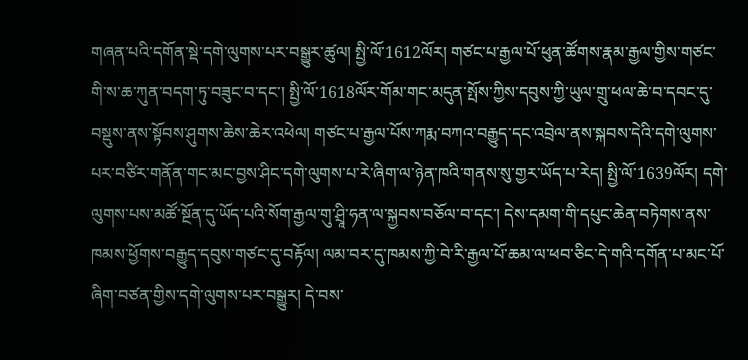གཞན་པའི་དགོན་སྡེ་དགེ་ལུགས་པར་བསྒྱུར་ཚུལ། སྤྱི་ལོ་1612ལོར། གཙང་པ་རྒྱལ་པོ་ཕུན་ཚོགས་རྣམ་རྒྱལ་གྱིས་གཙང་གི་ས་ཆ་ཀུན་བདག་ཏུ་བཟུང་བ་དང་། སྤྱི་ལོ་1618ལོར་གོམ་གང་མདུན་སྤོས་ཀྱིས་དབུས་ཀྱི་ཡུལ་གྲུ་ཕལ་ཆེ་བ་དབང་དུ་བསྡུས་ནས་སྟོབས་ཤུགས་ཆེས་ཆེར་འཕེལ། གཙང་པ་རྒྱལ་པོས་ཀརྨ་བཀའ་བརྒྱུད་དང་འབྲེལ་ནས་སྐབས་དེའི་དགེ་ལུགས་པར་བཙིར་གནོན་གང་མང་བྱས་ཤིང་དགེ་ལུགས་པ་རེ་ཞིག་ལ་ཉེན་ཁའི་གནས་སུ་གྱར་ཡོད་པ་རེད། སྤྱི་ལོ་1639ལོར། དགེ་ལུགས་པས་མཚོ་སྔོན་དུ་ཡོད་པའི་སོག་རྒྱལ་གུ་ཤྲཱི་ཧན་ལ་སྐྱབས་བཅོལ་བ་དང་། དེས་དམག་གི་དཔུང་ཆེན་བཏེགས་ནས་ཁམས་ཕྱོགས་བརྒྱུད་དབུས་གཙང་དུ་བརྟོལ། ལམ་བར་དུ་ཁམས་ཀྱི་བེ་རི་རྒྱལ་པོ་ཆམ་ལ་ཕབ་ཅིང་དེ་གའི་དགོན་པ་མང་པོ་ཞིག་བཙན་གྱིས་དགེ་ལུགས་པར་བསྒྱུར། དེ་བས་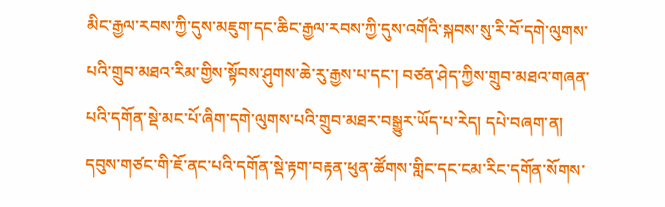མིང་རྒྱལ་རབས་ཀྱི་དུས་མཇུག་དང་ཆིང་རྒྱལ་རབས་ཀྱི་དུས་འགོའི་སྐབས་སུ་རི་བོ་དགེ་ལུགས་པའི་གྲུབ་མཐའ་རིམ་གྱིས་སྟོབས་ཤུགས་ཆེ་རུ་རྒྱས་པ་དང་། བཙན་ཤེད་ཀྱིས་གྲུབ་མཐའ་གཞན་པའི་དགོན་སྡེ་མང་པོ་ཞིག་དགེ་ལུགས་པའི་གྲུབ་མཐར་བསྒྱུར་ཡོད་པ་རེད། དཔེ་བཞག་ན། དབུས་གཙང་གི་ཇོ་ནང་པའི་དགོན་སྡེ་རྟག་བརྟན་ཕུན་ཚོགས་གླིང་དང་ངམ་རིང་དགོན་སོགས་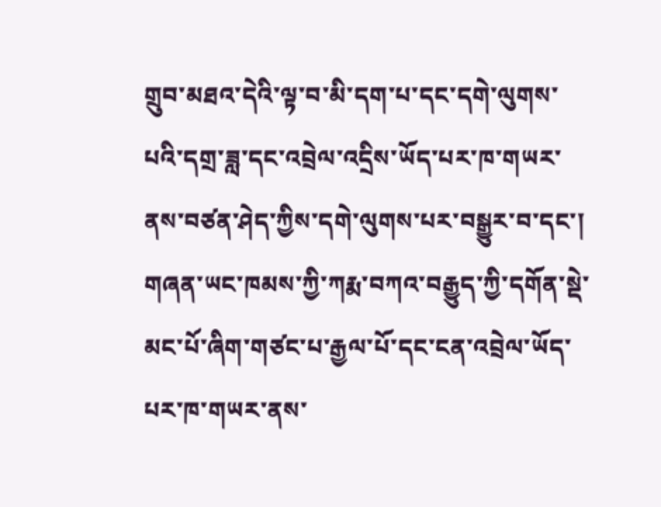གྲུབ་མཐའ་དེའི་ལྟ་བ་མི་དག་པ་དང་དགེ་ལུགས་པའི་དགྲ་ཟླ་དང་འབྲེལ་འདྲིས་ཡོད་པར་ཁ་གཡར་ནས་བཙན་ཤེད་ཀྱིས་དགེ་ལུགས་པར་བསྒྱུར་བ་དང་། གཞན་ཡང་ཁམས་ཀྱི་ཀརྨ་བཀའ་བརྒྱུད་ཀྱི་དགོན་སྡེ་མང་པོ་ཞིག་གཙང་པ་རྒྱལ་པོ་དང་ངན་འབྲེལ་ཡོད་པར་ཁ་གཡར་ནས་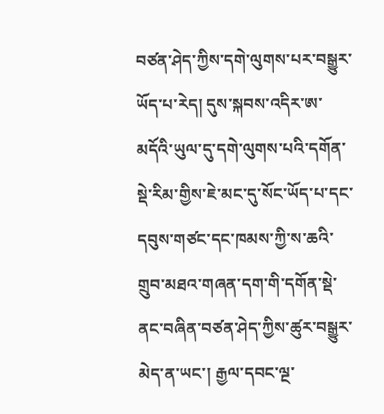བཙན་ཤེད་ཀྱིས་དགེ་ལུགས་པར་བསྒྱུར་ཡོད་པ་རེད། དུས་སྐབས་འདིར་ཨ་མདོའི་ཡུལ་དུ་དགེ་ལུགས་པའི་དགོན་སྡེ་རིམ་གྱིས་ཇེ་མང་དུ་སོང་ཡོད་པ་དང་དབུས་གཙང་དང་ཁམས་ཀྱི་ས་ཆའི་གྲུབ་མཐའ་གཞན་དག་གི་དགོན་སྡེ་ནང་བཞིན་བཙན་ཤེད་ཀྱིས་ཚུར་བསྒྱུར་མེད་ན་ཡང་། རྒྱལ་དབང་ལྔ་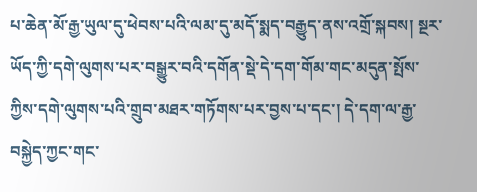པ་ཆེན་མོ་རྒྱ་ཡུལ་དུ་ཕེབས་པའི་ལམ་དུ་མདོ་སྨད་བརྒྱུད་ནས་འགྲོ་སྐབས། སྔར་ཡོད་ཀྱི་དགེ་ལུགས་པར་བསྒྱུར་བའི་དགོན་སྡེ་དེ་དག་གོམ་གང་མདུན་སྤོས་ཀྱིས་དགེ་ལུགས་པའི་གྲུབ་མཐར་གཏོགས་པར་བྱས་པ་དང་། དེ་དག་ལ་རྒྱ་བསྐྱེད་ཀྱང་གང་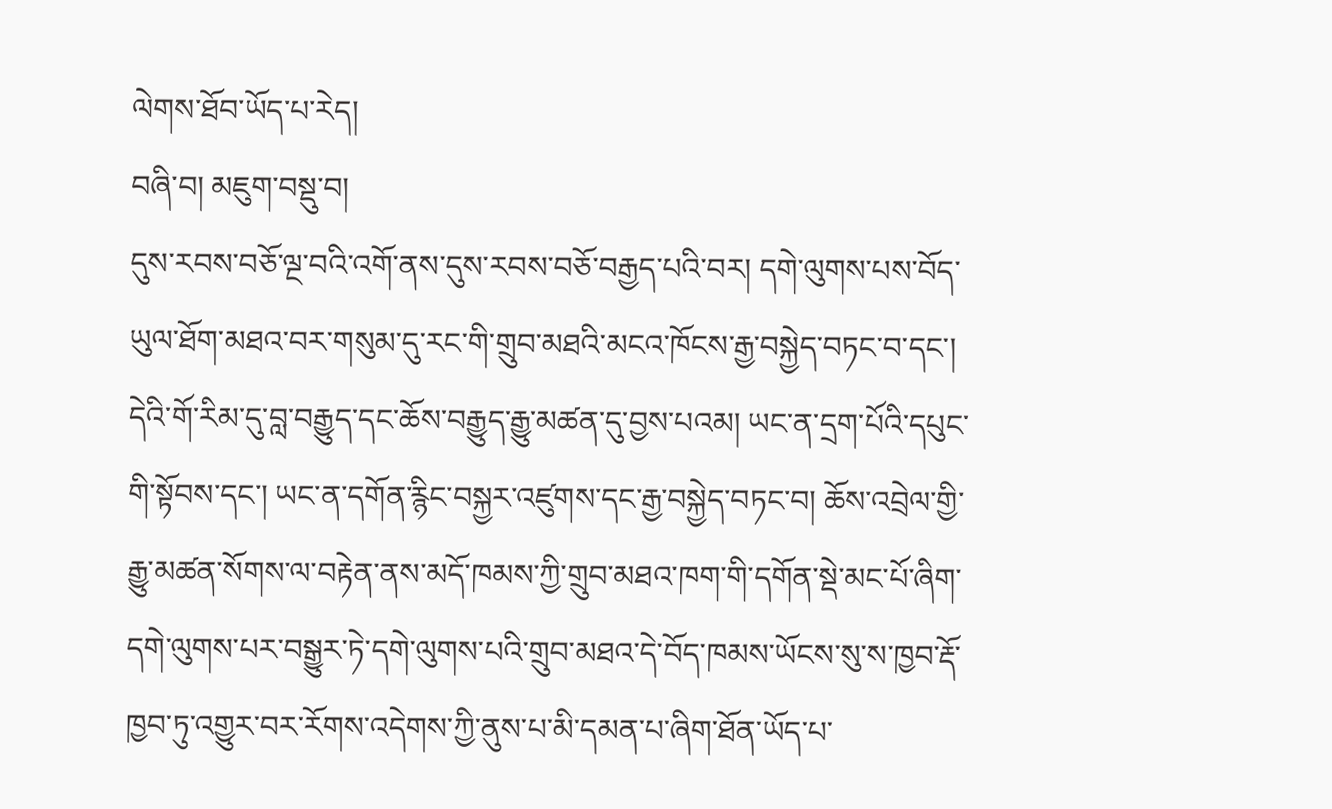ལེགས་ཐོབ་ཡོད་པ་རེད།
བཞི་བ། མཇུག་བསྡུ་བ།
དུས་རབས་བཅོ་ལྔ་བའི་འགོ་ནས་དུས་རབས་བཅོ་བརྒྱད་པའི་བར། དགེ་ལུགས་པས་བོད་ཡུལ་ཐོག་མཐའ་བར་གསུམ་དུ་རང་གི་གྲུབ་མཐའི་མངའ་ཁོངས་རྒྱ་བསྐྱེད་བཏང་བ་དང་། དེའི་གོ་རིམ་དུ་བླ་བརྒྱུད་དང་ཆོས་བརྒྱུད་རྒྱུ་མཚན་དུ་བྱས་པའམ། ཡང་ན་དྲག་པོའི་དཔུང་གི་སྟོབས་དང་། ཡང་ན་དགོན་རྙིང་བསྐྱར་འཛུགས་དང་རྒྱ་བསྐྱེད་བཏང་བ། ཆོས་འབྲེལ་གྱི་རྒྱུ་མཚན་སོགས་ལ་བརྟེན་ནས་མདོ་ཁམས་ཀྱི་གྲུབ་མཐའ་ཁག་གི་དགོན་སྡེ་མང་པོ་ཞིག་དགེ་ལུགས་པར་བསྒྱུར་ཏེ་དགེ་ལུགས་པའི་གྲུབ་མཐའ་དེ་བོད་ཁམས་ཡོངས་སུ་ས་ཁྱབ་རྡོ་ཁྱབ་ཏུ་འགྱུར་བར་རོགས་འདེགས་ཀྱི་ནུས་པ་མི་དམན་པ་ཞིག་ཐོན་ཡོད་པ་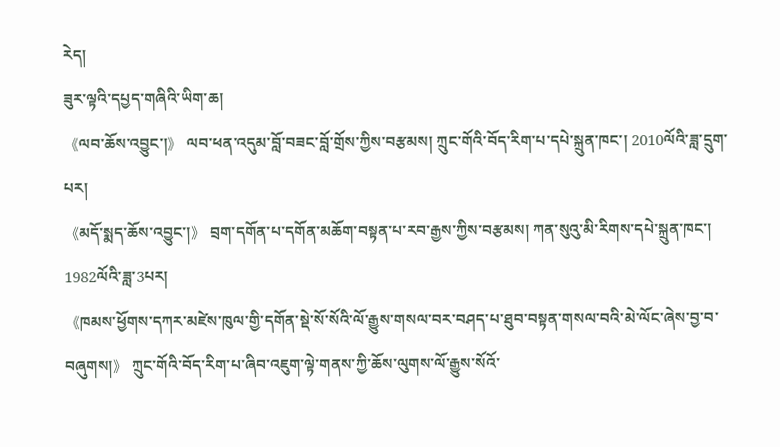རེད།
ཟུར་ལྟའི་དཔྱད་གཞིའི་ཡིག་ཆ།
《ལབ་ཆོས་འབྱུང་།》 ལབ་ཕན་འདུམ་བློ་བཟང་བློ་གྲོས་ཀྱིས་བརྩམས། ཀྲུང་གོའི་བོད་རིག་པ་དཔེ་སྐྲུན་ཁང་། 2010ལོའི་ཟླ་དྲུག་པར།
《མདོ་སྨད་ཆོས་འབྱུང་།》 བྲག་དགོན་པ་དགོན་མཆོག་བསྟན་པ་རབ་རྒྱས་ཀྱིས་བརྩམས། ཀན་སུའུ་མི་རིགས་དཔེ་སྐྲུན་ཁང་། 1982ལོའི་ཟླ་3པར།
《ཁམས་ཕྱོགས་དཀར་མཛེས་ཁུལ་གྱི་དགོན་སྡེ་སོ་སོའི་ལོ་རྒྱུས་གསལ་བར་བཤད་པ་ཐུབ་བསྟན་གསལ་བའི་མེ་ལོང་ཞེས་བྱ་བ་བཞུགས།》 ཀྲུང་གོའི་བོད་རིག་པ་ཞིབ་འཇུག་ལྟེ་གནས་ཀྱི་ཆོས་ལུགས་ལོ་རྒྱུས་སོའོ་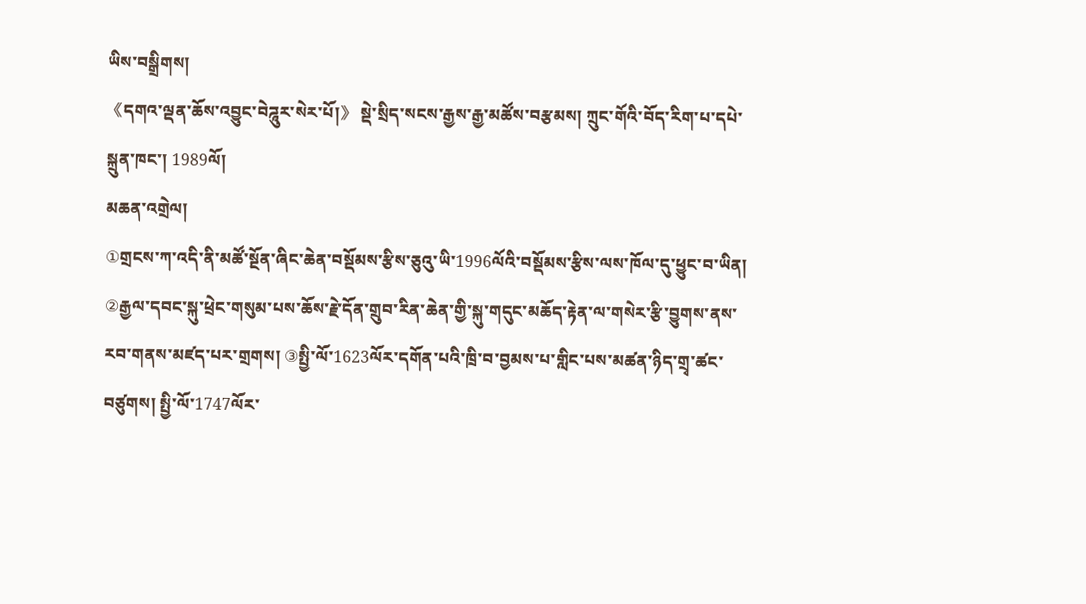ཡིས་བསྒྲིགས།
《དགའ་ལྡན་ཆོས་འབྱུང་བེཌཱུར་སེར་པོ།》 སྡེ་སྲིད་སངས་རྒྱས་རྒྱ་མཚོས་བརྩམས། ཀྲུང་གོའི་བོད་རིག་པ་དཔེ་སྐྲུན་ཁང་། 1989ལོ།
མཆན་འགྲེལ།
①གྲངས་ཀ་འདི་ནི་མཚོ་སྔོན་ཞིང་ཆེན་བསྡོམས་རྩིས་ཅུའུ་ཡི་1996ལོའི་བསྡོམས་རྩིས་ལས་ཁོལ་དུ་ཕྱུང་བ་ཡིན།
②རྒྱལ་དབང་སྐུ་ཕྲེང་གསུམ་པས་ཆོས་རྗེ་དོན་གྲུབ་རིན་ཆེན་གྱི་སྐུ་གདུང་མཆོད་རྟེན་ལ་གསེར་རྩི་བྱུགས་ནས་རབ་གནས་མཛད་པར་གྲགས། ③སྤྱི་ལོ་1623ལོར་དགོན་པའི་ཁྲི་བ་བྱམས་པ་གླིང་པས་མཚན་ཉིད་གྲྭ་ཚང་བཙུགས། སྤྱི་ལོ་1747ལོར་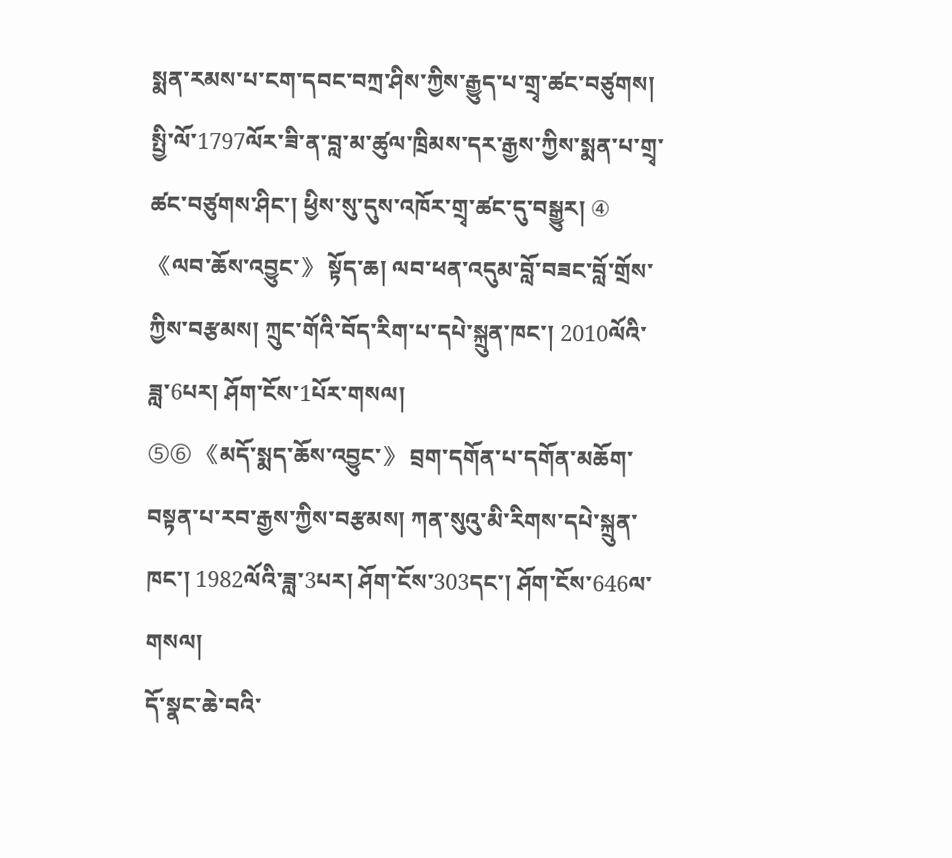སྨན་རམས་པ་ངག་དབང་བཀྲ་ཤིས་ཀྱིས་རྒྱུད་པ་གྲྭ་ཚང་བཙུགས། སྤྱི་ལོ་1797ལོར་ཟི་ན་བླ་མ་ཚུལ་ཁྲིམས་དར་རྒྱས་ཀྱིས་སྨན་པ་གྲྭ་ཚང་བཙུགས་ཤིང་། ཕྱིས་སུ་དུས་འཁོར་གྲྭ་ཚང་དུ་བསྒྱུར། ④ 《ལབ་ཆོས་འབྱུང་》 སྟོད་ཆ། ལབ་ཕན་འདུམ་བློ་བཟང་བློ་གྲོས་ཀྱིས་བརྩམས། ཀྲུང་གོའི་བོད་རིག་པ་དཔེ་སྐྲུན་ཁང་། 2010ལོའི་ཟླ་6པར། ཤོག་ངོས་1པོར་གསལ།
⑤⑥ 《མདོ་སྨད་ཆོས་འབྱུང་》 བྲག་དགོན་པ་དགོན་མཆོག་བསྟན་པ་རབ་རྒྱས་ཀྱིས་བརྩམས། ཀན་སུའུ་མི་རིགས་དཔེ་སྐྲུན་ཁང་། 1982ལོའི་ཟླ་3པར། ཤོག་ངོས་303དང་། ཤོག་ངོས་646ལ་གསལ།
དོ་སྣང་ཆེ་བའི་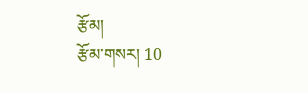རྩོམ།
རྩོམ་གསར། 10